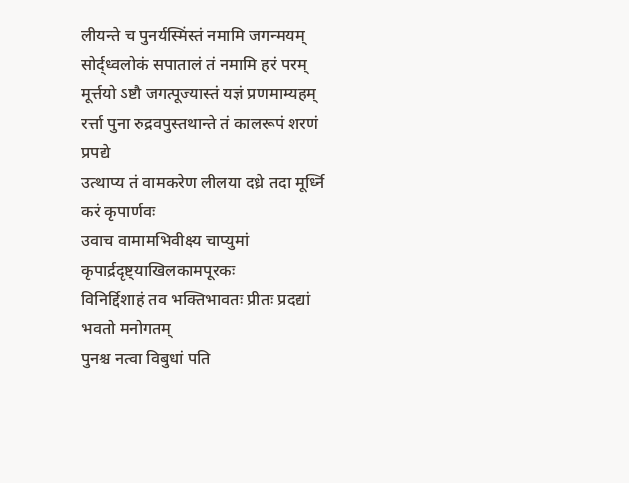लीयन्ते च पुनर्यस्मिंस्तं नमामि जगन्मयम्
सोर्द्ध्वलोकं सपातालं तं नमामि हरं परम्
मूर्त्तयो ऽष्टौ जगत्पूज्यास्तं यज्ञं प्रणमाम्यहम्
रर्त्ता पुना रुद्रवपुस्तथान्ते तं कालरूपं शरणं प्रपद्ये
उत्थाप्य तं वामकरेण लीलया दध्रे तदा मूर्ध्नि करं कृपार्णवः
उवाच वामामभिवीक्ष्य चाप्युमां कृपार्द्रदृष्ट्याखिलकामपूरकः
विनिर्द्दिशाहं तव भक्तिभावतः प्रीतः प्रदद्यां भवतो मनोगतम्
पुनश्च नत्वा विबुधां पति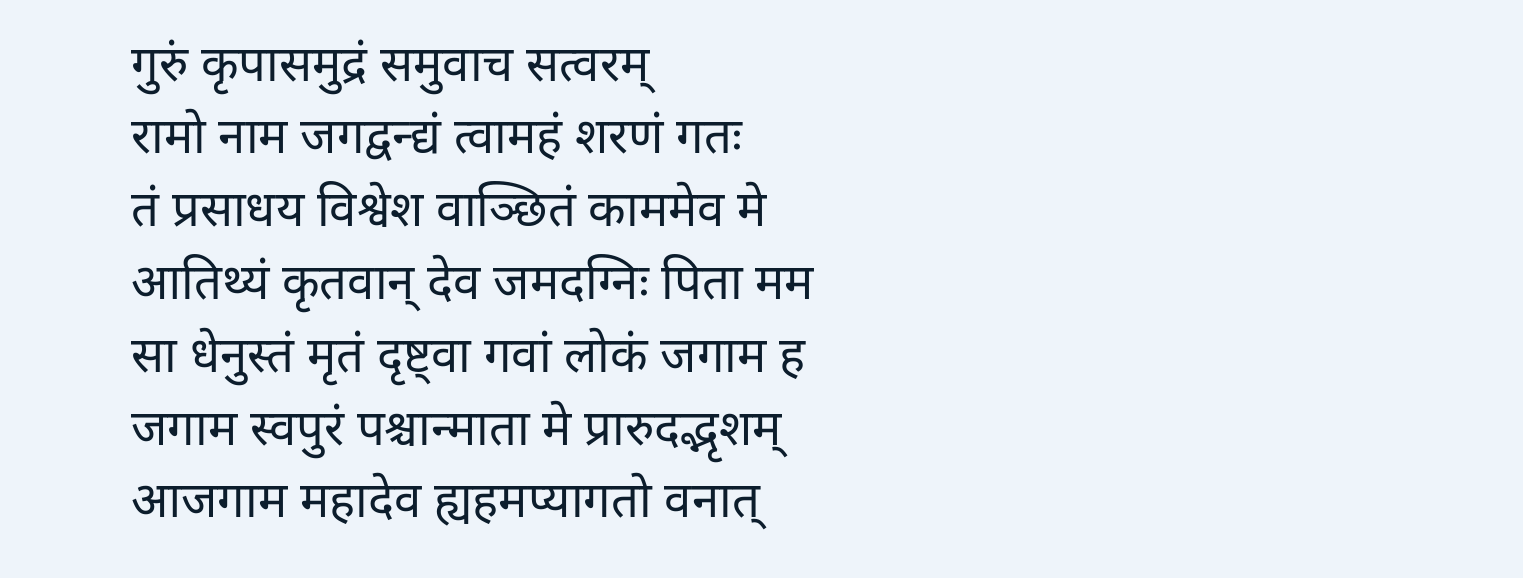गुरुं कृपासमुद्रं समुवाच सत्वरम्
रामो नाम जगद्वन्द्यं त्वामहं शरणं गतः
तं प्रसाधय विश्वेश वाञ्छितं काममेव मे
आतिथ्यं कृतवान् देव जमदग्निः पिता मम
सा धेनुस्तं मृतं दृष्ट्वा गवां लोकं जगाम ह
जगाम स्वपुरं पश्चान्माता मे प्रारुदद्भृशम्
आजगाम महादेव ह्यहमप्यागतो वनात्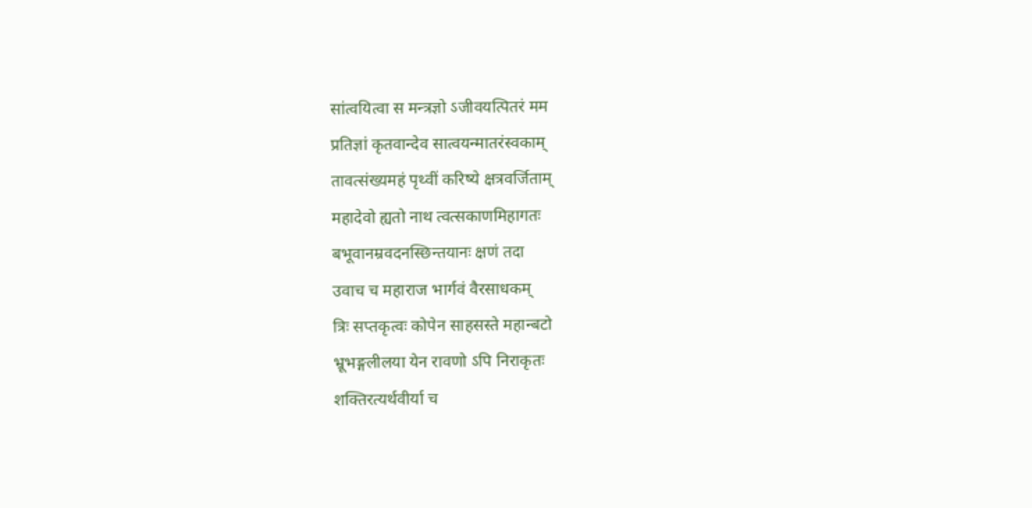सांत्वयित्वा स मन्त्रज्ञो ऽजीवयत्पितरं मम
प्रतिज्ञां कृतवान्देव सात्वयन्मातरंस्वकाम्
तावत्संख्यमहं पृथ्वीं करिष्ये क्षत्रवर्जिताम्
महादेवो ह्यतो नाथ त्वत्सकाणमिहागतः
बभूवानम्रवदनस्छिन्तयानः क्षणं तदा
उवाच च महाराज भार्गवं वैरसाधकम्
त्रिः सप्तकृत्वः कोपेन साहसस्ते महान्बटो
भ्रूभङ्गलीलया येन रावणो ऽपि निराकृतः
शक्तिरत्यर्थवीर्या च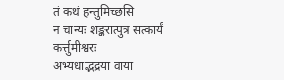तं कथं हन्तुमिच्छसि
न चान्यः शङ्करात्पुत्र सत्कार्यं कर्त्तुमीश्वरः
अभ्यधाद्भद्रया वाया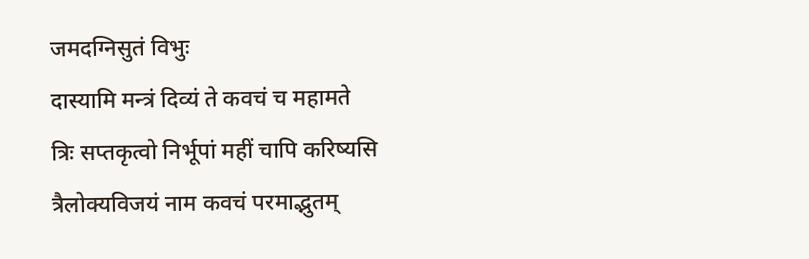जमदग्निसुतं विभुः
दास्यामि मन्त्रं दिव्यं ते कवचं च महामते
त्रिः सप्तकृत्वो निर्भूपां महीं चापि करिष्यसि
त्रैलोक्यविजयं नाम कवचं परमाद्भुतम्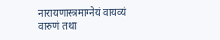नारायणास्त्रमाग्नेयं वायव्यं वारुणं तथा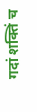गदां शक्तिं च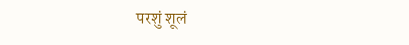परशुं शूलं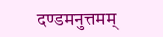दण्डमनुत्तमम्